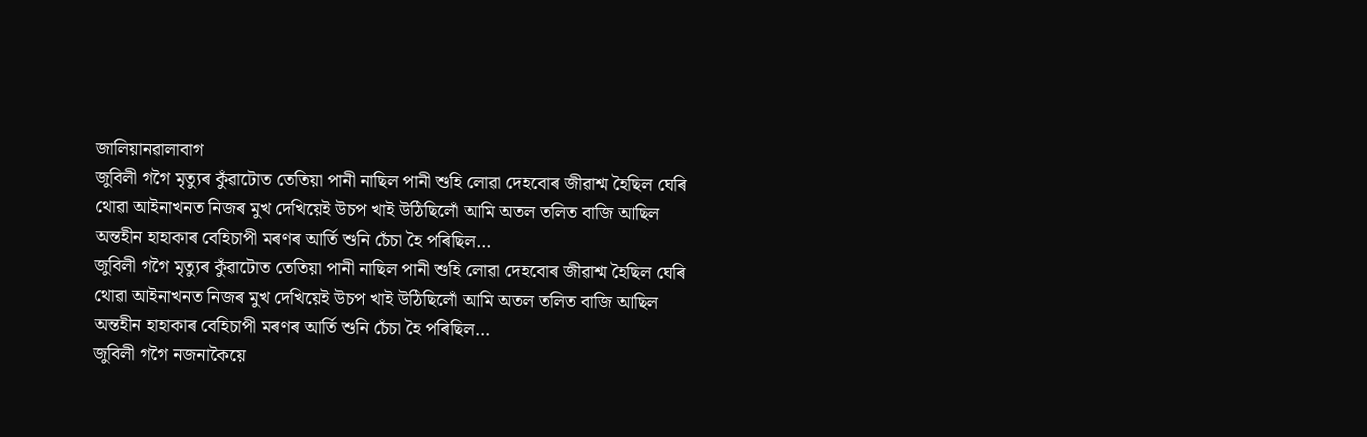জালিয়ানৱালাবাগ
জুবিলী গগৈ মৃত্যুৰ কুঁৱাটোত তেতিয়া পানী নাছিল পানী শুহি লোৱা দেহবোৰ জীৱাশ্ম হৈছিল ঘেৰি থোৱা আইনাখনত নিজৰ মুখ দেখিয়েই উচপ খাই উঠিছিলোঁ আমি অতল তলিত বাজি আছিল অন্তহীন হাহাকাৰ বেহিচাপী মৰণৰ আৰ্তি শুনি চেঁচা হৈ পৰিছিল…
জুবিলী গগৈ মৃত্যুৰ কুঁৱাটোত তেতিয়া পানী নাছিল পানী শুহি লোৱা দেহবোৰ জীৱাশ্ম হৈছিল ঘেৰি থোৱা আইনাখনত নিজৰ মুখ দেখিয়েই উচপ খাই উঠিছিলোঁ আমি অতল তলিত বাজি আছিল অন্তহীন হাহাকাৰ বেহিচাপী মৰণৰ আৰ্তি শুনি চেঁচা হৈ পৰিছিল…
জুবিলী গগৈ নজনাকৈয়ে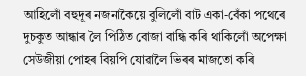আহিলোঁ বহুদূৰ নজনাকৈয়ে বুলিলোঁ বাট একা-বেঁকা পথেৰে দুচকুত আন্ধাৰ লৈ পিঠিত বোজা বান্ধি কৰি থাকিলোঁ অপেক্ষা সেউজীয়া পোহৰ বিয়পি যোৱালৈ ভিৰৰ মাজতো কৰি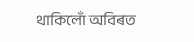থাকিলোঁ অবিৰত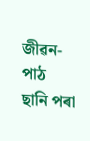জীৱন-পাঠ ছানি পৰা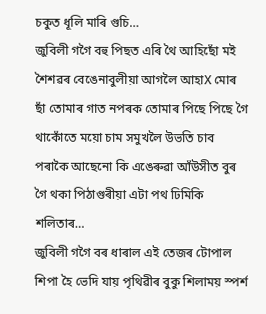চকুত ধূলি মাৰি গুচি…
জুবিলী গগৈ বহু পিছত এৰি থৈ আহিছোঁ মই শৈশৱৰ বেঙেনাবুলীয়া আগলৈ আহাX মোৰ ছাঁ তোমাৰ গাত নপৰক তোমাৰ পিছে পিছে গৈ থাকোঁতে ময়ো চাম সমুখলৈ উভতি চাব পৰাকৈ আছেনো কি এঙেৰুৱা আঁউসীত বুৰ গৈ থকা পিঠাগুৰীয়া এটা পথ ঢিমিকি শলিতাৰ…
জুবিলী গগৈ বৰ ধাৰাল এই তেজৰ টোপাল শিপা হৈ ভেদি যায় পৃথিৱীৰ বুকু শিলাময় স্পৰ্শ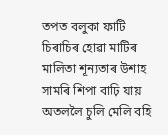তপত বলুকা ফাটি চিৰাচিৰ হোৱা মাটিৰ মালিতা শূন্যতাৰ উশাহ সামৰি শিপা বাঢ়ি যায় অতললৈ চুলি মেলি বহি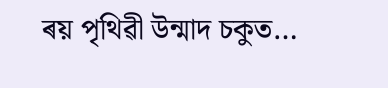ৰয় পৃথিৱী উন্মাদ চকুত…